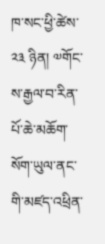ཁ་སང་ཕྱི་ཚེས་ ༢༣ ཉིན། ༧གོང་ས་རྒྱལ་བ་རིན་པོ་ཆེ་མཆོག་སོག་ཡུལ་ནང་གི་མཛད་འཕྲིན་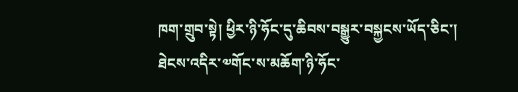ཁག་གྲུབ་སྟེ། ཕྱིར་ཉི་ཧོང་དུ་ཆིབས་བསྒྱུར་བསྐྱངས་ཡོད་ཅིང་། ཐེངས་འདིར་༧གོང་ས་མཆོག་ཉི་ཧོང་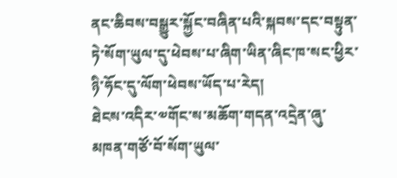ནང་ཆིབས་བསྒྱུར་སྐྱོང་བཞིན་པའི་སྐབས་དང་བསྟུན་ཏེ་སོག་ཡུལ་དུ་ཕེབས་པ་ཞིག་ཡིན་ཞིང་ཁ་སང་ཕྱིར་ཉི་ཧོང་དུ་ལོག་ཕེབས་ཡོད་པ་རེད།
ཐེངས་འདིར་༧གོང་ས་མཆོག་གདན་འདྲེན་ཞུ་མཁན་གཙོ་བོ་སོག་ཡུལ་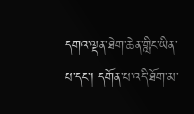དགའ་ལྡན་ཐེག་ཆེན་གླིང་ཡིན་པ་དང་། དགོན་པ་འདི་ཐོག་མ་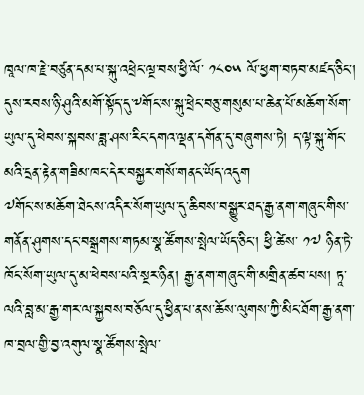ཁཱལ་ཁ་རྗེ་བཙུན་དམ་པ་སྐུ་འཕྲེང་ལྔ་བས་ཕྱི་ལོ་ ༡༨༠༥ ལོ་ཕྱག་བཏབ་མཛད་ཅིང་། དུས་རབས་ཉི་ཤུའི་མགོ་སྟོད་དུ་༸གོང་ས་སྐུ་ཕྲེང་བཅུ་གསུམ་པ་ཆེན་པོ་མཆོག་སོག་ཡུལ་དུ་ཕེབས་སྐབས་ཟླ་ཤས་རིང་དགའ་ལྡན་དགོན་དུ་བཞུགས་ཏེ། ད་ལྟ་སྐུ་གོང་མའི་དྲན་རྟེན་གཟིམ་ཁང་དེར་བསྐྱར་གསོ་གནང་ཡོད་འདུག
༧གོང་ས་མཆོག་ཐེངས་འདིར་སོག་ཡུལ་དུ་ཆིབས་བསྒྱུར་ཐད་རྒྱ་ནག་གཞུང་གིས་གནོན་ཤུགས་དང་བསྒྲགས་གཏམ་སྣ་ཚོགས་སྤེལ་ཡོད་ཅིང་། ཕྱི་ཚེས་ ༡༧ ཉིན་ཏེ་ཁོང་སོག་ཡུལ་དུ་མ་ཕེབས་པའི་སྔར་ཉིན། རྒྱ་ནག་གཞུང་གི་མགྲིན་ཚབ་པས། ཏཱ་ལའི་བླ་མ་རྒྱ་གར་ལ་སྐྱབས་བཅོལ་དུ་ཕྱིན་པ་ནས་ཆོས་ལུགས་ཀྱི་མིང་ཐོག་རྒྱ་ནག་ཁ་བྲལ་གྱི་བྱ་འགུལ་སྣ་ཚོགས་སྤེལ་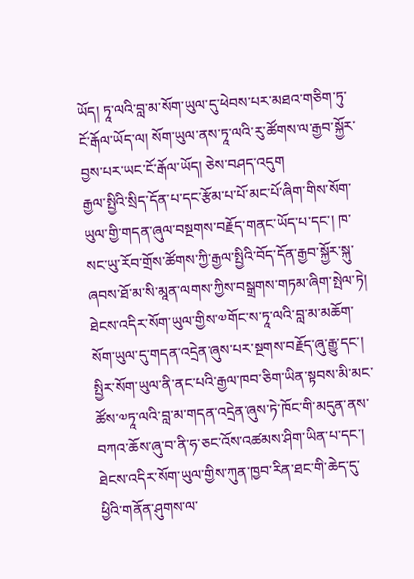ཡོད། ཏཱ་ལའི་བླ་མ་སོག་ཡུལ་དུ་ཕེབས་པར་མཐའ་གཅིག་ཏུ་ངོ་རྒོལ་ཡོད་ལ། སོག་ཡུལ་ནས་ཏཱ་ལའི་རུ་ཚོགས་ལ་རྒྱབ་སྐྱོར་བྱས་པར་ཡང་ངོ་རྒོལ་ཡོད། ཅེས་བཤད་འདུག
རྒྱལ་སྤྱིའི་སྲིད་དོན་པ་དང་རྩོམ་པ་པོ་མང་པོ་ཞིག་གིས་སོག་ཡུལ་གྱི་གདན་ཞུལ་བསྔགས་བརྗོད་གནང་ཡོད་པ་དང་། ཁ་སང་ཡུ་རོབ་གྲོས་ཚོགས་ཀྱི་རྒྱལ་སྤྱིའི་བོད་དོན་རྒྱབ་སྐྱོར་སྐུ་ཞབས་ཐོ་མ་སི་མཱན་ལགས་ཀྱིས་བསྒྲགས་གཏམ་ཞིག་སྤེལ་ཏེ། ཐེངས་འདིར་སོག་ཡུལ་གྱིས་༧གོང་ས་ཏཱ་ལའི་བླ་མ་མཆོག་སོག་ཡུལ་དུ་གདན་འདྲེན་ཞུས་པར་སྔགས་བརྗོད་ཞུ་རྒྱུ་དང་། སྤྱིར་སོག་ཡུལ་ནི་ནང་པའི་རྒྱལ་ཁབ་ཅིག་ཡིན་སྟབས་མི་མང་ཚོས་༧ཏཱ་ལའི་བླ་མ་གདན་འདྲེན་ཞུས་ཏེ་ཁོང་གི་མདུན་ནས་བཀའ་ཆོས་ཞུ་བ་ནི་ཧ་ཅང་འོས་འཚམས་ཤིག་ཡིན་པ་དང་། ཐེངས་འདིར་སོག་ཡུལ་གྱིས་ཀུན་ཁྱབ་རིན་ཐང་གི་ཆེད་དུ་ཕྱིའི་གནོན་ཤུགས་ལ་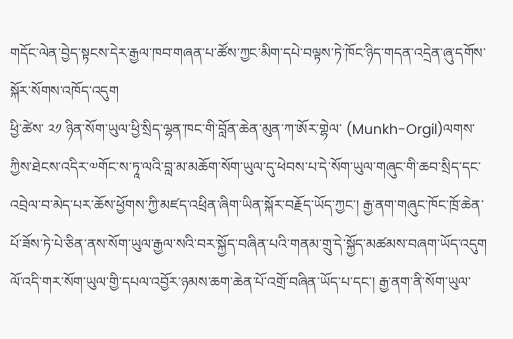གདོང་ལེན་བྱེད་སྟངས་དེར་རྒྱལ་ཁབ་གཞན་པ་ཚོས་ཀྱང་མིག་དཔེ་བལྟས་ཏེ་ཁོང་ཉིད་གདན་འདྲེན་ཞུ་དགོས་སྐོར་སོགས་འཁོད་འདུག
ཕྱི་ཚེས་ ༢༡ ཉིན་སོག་ཡུལ་ཕྱི་སྲིད་ལྷན་ཁང་གི་བློན་ཆེན་མུན་ཀ་ཨོར་གྷེལ་ (Munkh-Orgil)ལགས་ཀྱིས་ཐེངས་འདིར་༧གོང་ས་ཏཱ་ལའི་བླ་མ་མཆོག་སོག་ཡུལ་དུ་ཕེབས་པ་དེ་སོག་ཡུལ་གཞུང་གི་ཆབ་སྲིད་དང་འབྲེལ་བ་མེད་པར་ཆོས་ཕྱོགས་ཀྱི་མཛད་འཕྲིན་ཞིག་ཡིན་སྐོར་བརྗོད་ཡོད་ཀྱང་། རྒྱ་ནག་གཞུང་ཁོང་ཁྲོ་ཆེན་པོ་ཟོས་ཏེ་པེ་ཅིན་ནས་སོག་ཡུལ་རྒྱལ་སའི་བར་སྐྱོད་བཞིན་པའི་གནམ་གྲུ་དེ་སྐྱོད་མཚམས་བཞག་ཡོད་འདུག
ལོ་འདི་གར་སོག་ཡུལ་གྱི་དཔལ་འབྱོར་ཉམས་ཆག་ཆེན་པོ་འགྲོ་བཞིན་ཡོད་པ་དང་། རྒྱ་ནག་ནི་སོག་ཡུལ་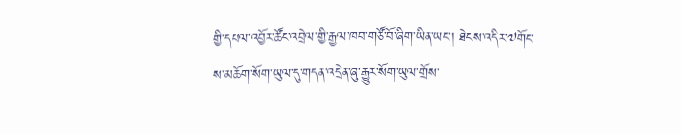གྱི་དཔལ་འབྱོར་ཚོང་འབྲེལ་གྱི་རྒྱལ་ཁབ་གཙོ་བོ་ཞིག་ཡིན་ཡང་། ཐེངས་འདིར་༧གོང་ས་མཆོག་སོག་ཡུལ་དུ་གདན་འདྲེན་ཞུ་རྒྱུར་སོག་ཡུལ་གྲོས་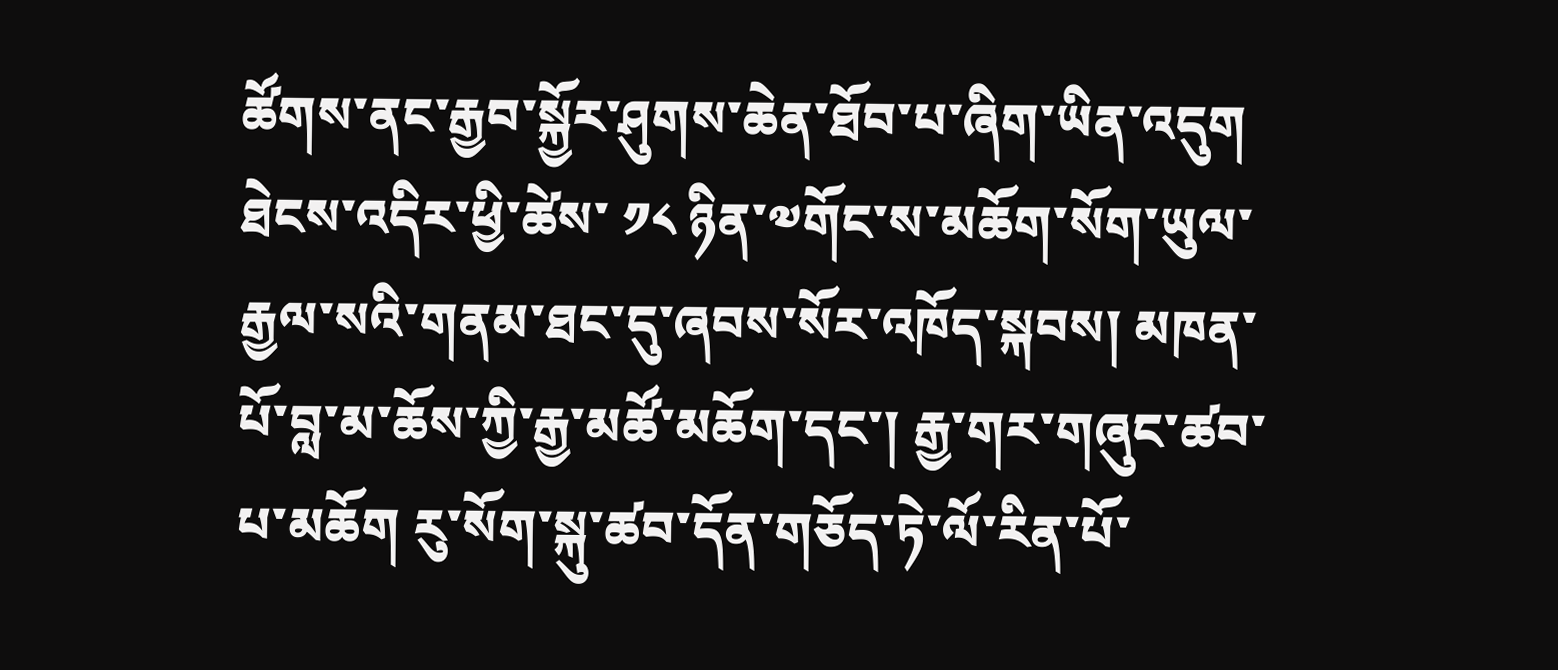ཚོགས་ནང་རྒྱབ་སྐྱོར་ཤུགས་ཆེན་ཐོབ་པ་ཞིག་ཡིན་འདུག
ཐེངས་འདིར་ཕྱི་ཚེས་ ༡༨ ཉིན་༧གོང་ས་མཆོག་སོག་ཡུལ་རྒྱལ་སའི་གནམ་ཐང་དུ་ཞབས་སོར་འཁོད་སྐབས། མཁན་པོ་བླ་མ་ཆོས་ཀྱི་རྒྱ་མཚོ་མཆོག་དང་། རྒྱ་གར་གཞུང་ཚབ་པ་མཆོག རུ་སོག་སྐུ་ཚབ་དོན་གཅོད་ཏེ་ལོ་རིན་པོ་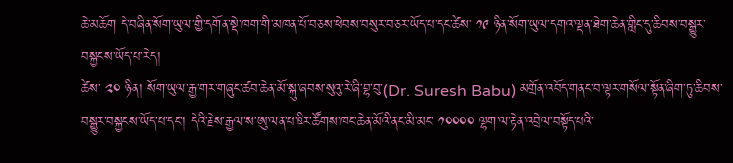ཆེ་མཆོག དེ་བཞིན་སོག་ཡུལ་གྱི་དགོན་སྡེ་ཁག་གི་མཁན་པོ་བཅས་ཕེབས་བསུར་བཅར་ཡོད་པ་དང་ཚེས་ ༡༩ ཉིན་སོག་ཡུལ་དགའ་ལྡན་ཐེག་ཆེན་གླིང་དུ་ཆིབས་བསྒྱུར་བསྐྱངས་ཡོད་པ་རེད།
ཚེས་ ༢༠ ཉིན། སོག་ཡུལ་རྒྱ་གར་གཞུང་ཚབ་ཆེན་མོ་སྐུ་ཞབས་སུའུ་རེ་ཞི་བྷ་བུ་(Dr. Suresh Babu) མགྲོན་འབོད་གནང་བ་ལྟར་གསོལ་སྟོན་ཞིག་ཏུ་ཆིབས་བསྒྱུར་བསྐྱངས་ཡོད་པ་དང་། དེའི་རྗེས་རྒྱལ་ས་ཨུ་ལན་པ་ཋིར་ཚོགས་ཁང་ཆེན་མོའི་ནང་མི་མང་ ༡༠༠༠༠ ལྷག་ལ་རྟེན་འབྲེལ་བསྟོད་པའི་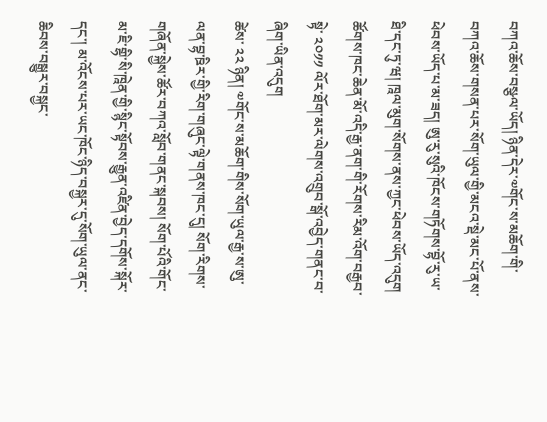བཀའ་ཆོས་བསྩལ་ཡོད། ཉིན་དེར་༧གོང་ས་མཆོག་གི་བཀའ་ཆོས་གསན་པར་སོག་ཡུལ་གྱི་མངའ་སྡེ་མང་པོ་ནས་ཕེབས་ཡོད་པ་མ་ཟད། ཨུ་རུ་སུའི་ཁོངས་གཏོགས་བྷོ་རུ་ཡ་ཐི་དང་ཏུ་ཝ། ཁཱལ་མུག་སོགས་ནས་ཀྱང་ཕེབས་ཡོད་འདུག
ཚོགས་ཁང་ཆེན་མོ་འདི་རྒྱ་ནག་གི་རོགས་རིམ་འོག་བརྒྱབ་སྟེ་ ༢༠༡༡ ལོར་ཐོག་མར་ལེགས་འགྲུབ་སྒོ་འབྱེད་གནང་བ་ཞིག་ཡིན་འདུག
ཚེས་ ༢༢ ཉིན། ༧གོང་ས་མཆོག་གིས་སོག་ཡུལ་རྒྱ་ས་ཨུ་ལན་བྷ་ཋིར་གྱི་རིག་གཞུང་ལྟེ་གནས་ཁང་དུ། སོག་རིགས་གཞོན་སྐྱེས་ཚོར་བཀའ་སློབ་གནང་སྐབས། སོག་པོའི་གོང་མ་ཇི་གྷི་སི་ཁཱེན་གྱི་སྙིང་སྟོབས་རྒྱུན་འཛིན་བྱེད་དགོས་སྐོར་དང་། མ་འོངས་པར་ཡང་ཁོང་ཉིད་བསྐྱར་དུ་སོག་ཡུལ་ནང་ཆིབས་བསྒྱུར་བསྐྱང་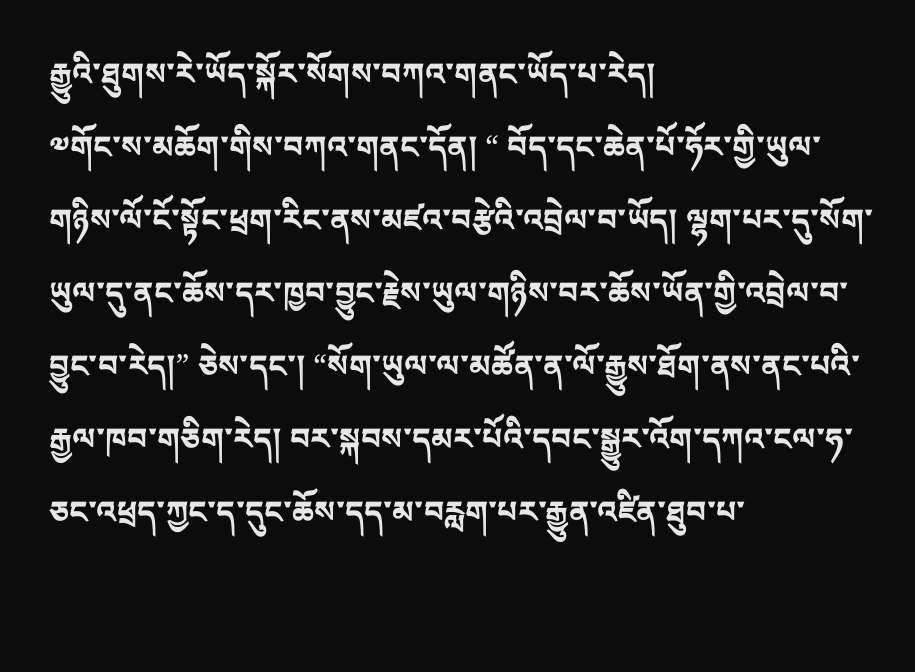རྒྱུའི་ཐུགས་རེ་ཡོད་སྐོར་སོགས་བཀའ་གནང་ཡོད་པ་རེད།
༧གོང་ས་མཆོག་གིས་བཀའ་གནང་དོན། “ བོད་དང་ཆེན་པོ་ཧོར་གྱི་ཡུལ་གཉིས་ལོ་ངོ་སྟོང་ཕྲག་རིང་ནས་མཛའ་བརྩེའི་འབྲེལ་བ་ཡོད། ལྷག་པར་དུ་སོག་ཡུལ་དུ་ནང་ཆོས་དར་ཁྱབ་བྱུང་རྗེས་ཡུལ་གཉིས་བར་ཆོས་ཡོན་གྱི་འབྲེལ་བ་བྱུང་བ་རེད།” ཅེས་དང་། “སོག་ཡུལ་ལ་མཚོན་ན་ལོ་རྒྱུས་ཐོག་ནས་ནང་པའི་རྒྱལ་ཁབ་གཅིག་རེད། བར་སྐབས་དམར་པོའི་དབང་སྒྱུར་འོག་དཀའ་ངལ་ཧ་ཅང་འཕྲད་ཀྱང་ད་དུང་ཆོས་དད་མ་བརླག་པར་རྒྱུན་འཛིན་ཐུབ་པ་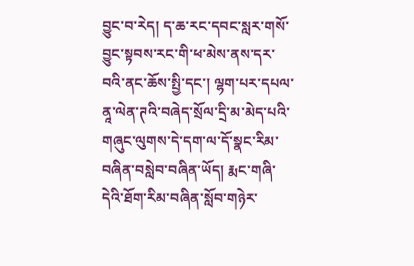བྱུང་བ་རེད། ད་ཆ་རང་དབང་སླར་གསོ་བྱུང་སྟབས་རང་གི་ཕ་མེས་ནས་དར་བའི་ནང་ཆོས་སྤྱི་དང་། ལྷག་པར་དཔལ་ནཱ་ལེན་ཊའི་བཞེད་སྲོལ་དྲི་མ་མེད་པའི་གཞུང་ལུགས་དེ་དག་ལ་དོ་སྣང་རིམ་བཞིན་བསླེབ་བཞིན་ཡོད། རྨང་གཞི་དེའི་ཐོག་རིམ་བཞིན་སློབ་གཉེར་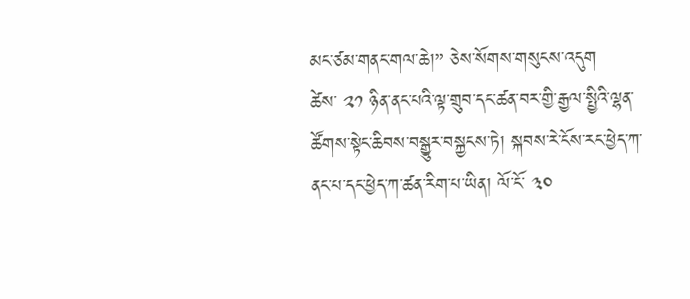མང་ཙམ་གནང་གལ་ཆེ།” ཅེས་སོགས་གསུངས་འདུག
ཚེས་ ༢༡ ཉིན་ནང་པའི་ལྟ་གྲུབ་དང་ཚན་བར་གྱི་རྒྱལ་སྤྱིའི་ལྷན་ཚོགས་སྟེང་ཆིབས་བསྒྱུར་བསྐྱངས་ཏེ། སྐབས་རེ་ངོས་རང་ཕྱེད་ཀ་ནང་པ་དང་ཕྱེད་ཀ་ཚན་རིག་པ་ཡིན། ལོ་ངོ་ ༣༠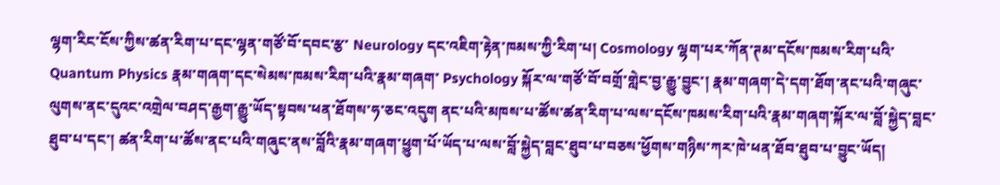ལྷག་རིང་ངོས་ཀྱིས་ཚན་རིག་པ་དང་ལྷན་གཙོ་བོ་དབང་རྩ་ Neurology དང་འཇིག་རྟེན་ཁམས་ཀྱི་རིག་པ། Cosmology ལྷག་པར་ཀོན་ཊམ་དངོས་ཁམས་རིག་པའི་ Quantum Physics རྣམ་གཞག་དང་སེམས་ཁམས་རིག་པའི་རྣམ་གཞག་ Psychology སྐོར་ལ་གཙོ་བོ་བགྲོ་གླེང་བྱ་རྒྱུ་བྱུང་། རྣམ་གཞག་དེ་དག་ཐོག་ནང་པའི་གཞུང་ལུགས་ནང་དུའང་འགྲེལ་བཤད་རྒྱག་རྒྱུ་ཡོད་སྟབས་ཕན་ཐོགས་ཧ་ཅང་འདུག ནང་པའི་མཁས་པ་ཚོས་ཚན་རིག་པ་ལས་དངོས་ཁམས་རིག་པའི་རྣམ་གཞག་སྐོར་ལ་བློ་སྐྱེད་བླང་ཐུབ་པ་དང་། ཚན་རིག་པ་ཚོས་ནང་པའི་གཞུང་ནས་བློའི་རྣམ་གཞག་ཕྱུག་པོ་ཡོད་པ་ལས་བློ་སྐྱེད་བླང་ཐུབ་པ་བཅས་ཕྱོགས་གཉིས་ཀར་ཁེ་ཕན་ཐོབ་ཐུབ་པ་བྱུང་ཡོད།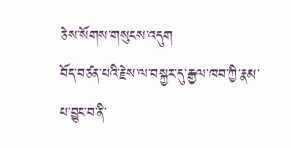ཅེས་སོགས་གསུངས་འདུག
བོད་བཙན་པའི་རྗེས་ལ་བསྐྱར་དུ་རྒྱལ་ཁབ་ཀྱི་རྣམ་པ་བྱུང་བ་ནི་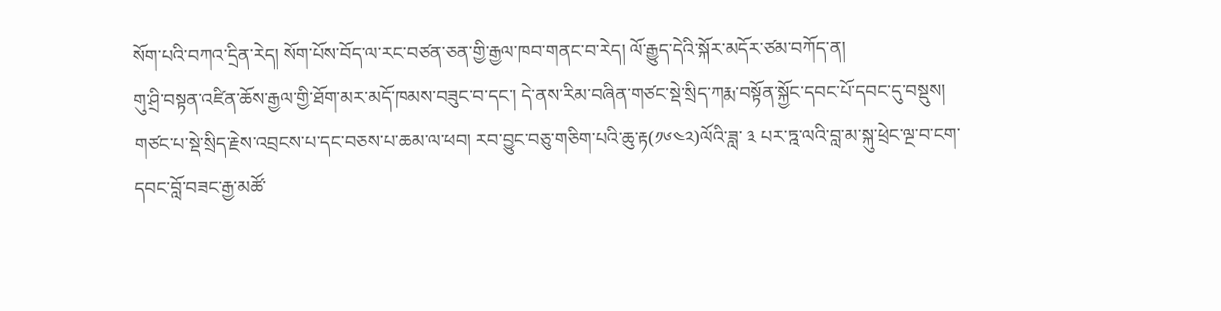སོག་པའི་བཀའ་དྲིན་རེད། སོག་པོས་བོད་ལ་རང་བཙན་ཅན་གྱི་རྒྱལ་ཁབ་གནང་བ་རེད། ལོ་རྒྱུད་དེའི་སྐོར་མདོར་ཙམ་བཀོད་ན།
གུ་ཤྲི་བསྟན་འཛིན་ཆོས་རྒྱལ་གྱི་ཐོག་མར་མདོ་ཁམས་བཟུང་བ་དང་། དེ་ནས་རིམ་བཞིན་གཙང་སྡེ་སྲིད་ཀརྨ་བསྟོན་སྐྱོང་དབང་པོ་དབང་དུ་བསྡུས། གཙང་པ་སྡེ་སྲིད་རྗེས་འབྲངས་པ་དང་བཅས་པ་ཆམ་ལ་ཕབ། རབ་བྱུང་བཅུ་གཅིག་པའི་ཆུ་རྟ(༡༦༤༢)ལོའི་ཟླ་ ༣ པར་ཏྰ་ལའི་བླ་མ་སྐུ་ཕྲེང་ལྔ་བ་ངག་དབང་བློ་བཟང་རྒྱ་མཚོ་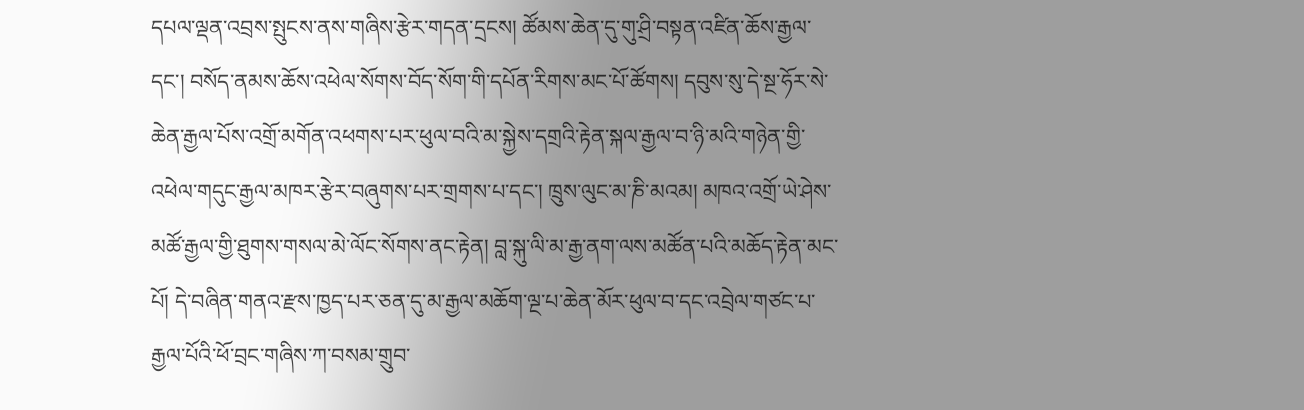དཔལ་ལྡན་འབྲས་སྤུངས་ནས་གཞིས་རྩེར་གདན་དྲངས། ཚོམས་ཆེན་དུ་གུ་ཤྲི་བསྟན་འཛིན་ཆོས་རྒྱལ་དང་། བསོད་ནམས་ཆོས་འཕེལ་སོགས་བོད་སོག་གི་དཔོན་རིགས་མང་པོ་ཚོགས། དབུས་སུ་དེ་སྔ་ཧོར་སེ་ཆེན་རྒྱལ་པོས་འགྲོ་མགོན་འཕགས་པར་ཕུལ་བའི་མ་སྐྱེས་དགྲའི་རྟེན་སྐལ་རྒྱལ་བ་ཉི་མའི་གཉེན་གྱི་འཕེལ་གདུང་རྒྱལ་མཁར་རྩེར་བཞུགས་པར་གྲགས་པ་དང་། ཁྲུས་ལུང་མ་ཎི་མའམ། མཁའ་འགྲོ་ཡེ་ཤེས་མཚོ་རྒྱལ་གྱི་ཐུགས་གསལ་མེ་ལོང་སོགས་ནང་རྟེན། བླ་སྐུ་ལི་མ་རྒྱ་ནག་ལས་མཚོན་པའི་མཆོད་རྟེན་མང་པོ། དེ་བཞིན་གནའ་རྫས་ཁྱད་པར་ཅན་དུ་མ་རྒྱལ་མཆོག་ལྔ་པ་ཆེན་མོར་ཕུལ་བ་དང་འབྲེལ་གཙང་པ་རྒྱལ་པོའི་ཕོ་བྲང་གཞིས་ཀ་བསམ་གྲུབ་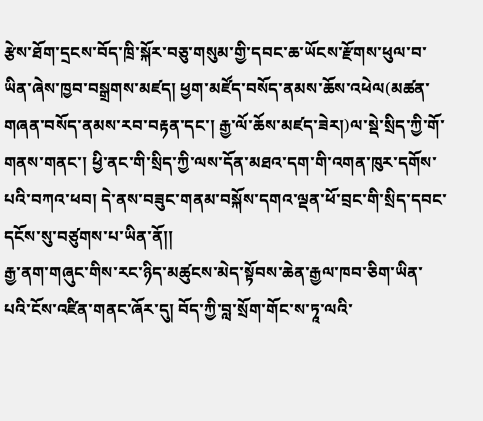རྩེས་ཐོག་དྲངས་བོད་ཁྲི་སྐོར་བཅུ་གསུམ་གྱི་དབང་ཆ་ཡོངས་རྫོགས་ཕུལ་བ་ཡིན་ཞེས་ཁྱབ་བསྒྲགས་མཛད། ཕྱག་མཛོད་བསོད་ནམས་ཆོས་འཕེལ(མཚན་གཞན་བསོད་ནམས་རབ་བརྟན་དང་། རྒྱ་ལོ་ཆོས་མཛད་ཟེར།)ལ་སྡེ་སྲིད་ཀྱི་གོ་གནས་གནང་། ཕྱི་ནང་གི་སྲིད་ཀྱི་ལས་དོན་མཐའ་དག་གི་འགན་ཁུར་དགོས་པའི་བཀའ་ཕབ། དེ་ནས་བཟུང་གནམ་བསྐོས་དགའ་ལྡན་ཕོ་བྲང་གི་སྲིད་དབང་དངོས་སུ་བཙུགས་པ་ཡིན་ནོ།།
རྒྱ་ནག་གཞུང་གིས་རང་ཉིད་མཚུངས་མེད་སྟོབས་ཆེན་རྒྱལ་ཁབ་ཅིག་ཡིན་པའི་ངོས་འཛིན་གནང་ཞོར་དུ། བོད་ཀྱི་བླ་སྲོག་གོང་ས་ཏཱ་ལའི་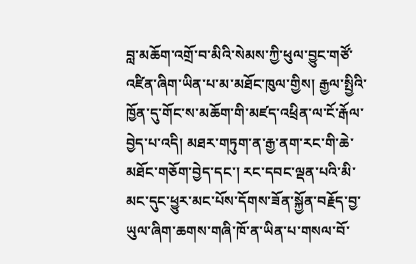བླ་མཆོག་འགྲོ་བ་མིའི་སེམས་ཀྱི་ཕུལ་བྱུང་གཙོ་འཛིན་ཞིག་ཡིན་པ་མ་མཐོང་ཁུལ་གྱིས། རྒྱལ་སྤྱིའི་ཁྱོན་དུ་གོང་ས་མཆོག་གི་མཛད་འཕྲིན་ལ་ངོ་རྒོལ་བྱེད་པ་འདི། མཐར་གཏུག་ན་རྒྱ་ནག་རང་གི་ཆེ་མཐོང་གཅོག་བྱེད་དང་། རང་དབང་ལྡན་པའི་མི་མང་དུང་ཕྱུར་མང་པོས་དོགས་ཟོན་སྐྱོན་བརྗོད་བྱ་ཡུལ་ཞིག་ཆགས་གཞི་ཁོ་ན་ཡིན་པ་གསལ་བོ་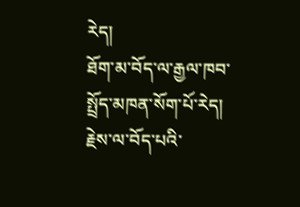རེད།
ཐོག་མ་བོད་ལ་རྒྱལ་ཁབ་སྤྲོད་མཁན་སོག་པོ་རེད། རྗེས་ལ་བོད་པའི་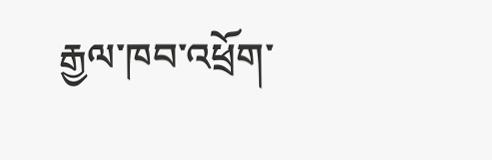རྒྱལ་ཁབ་འཕྲོག་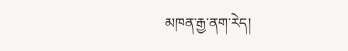མཁན་རྒྱ་ནག་རེད།